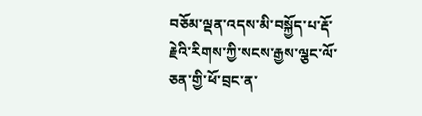བཅོམ་ལྡན་འདས་མི་བསྐྱོད་པ་རྡོ་རྗེའི་རིགས་ཀྱི་སངས་རྒྱས་ལྕང་ལོ་ཅན་གྱི་ཕོ་བྲང་ན་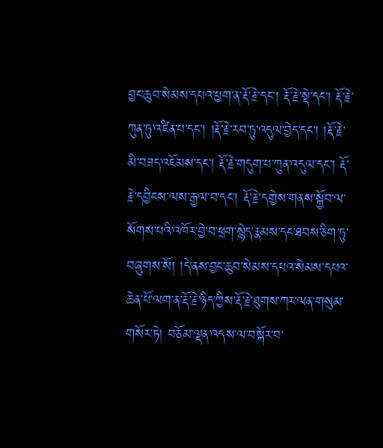བྱང་ཆུབ་སེམས་དཔའ་ཕྱག་ན་རྡོ་རྗེ་དང་། རྡོ་རྗེ་སྡེ་དང་། རྡོ་རྗེ་ཀུན་ཏུ་འཛིན་པ་དང་། །རྡོ་རྗེ་རབ་ཏུ་འདུལ་བྱེད་དང་། །རྡོ་རྗེ་མི་བཟད་འཇོམས་དང་། རྡོ་རྗེ་གདུག་པ་ཀུན་འདུལ་དང་། རྡོ་རྗེ་དབྱིངས་ལས་རྒྱལ་བ་དང་། རྡོ་རྗེ་དགྱེས་གནས་སྐྱོབ་ལ་སོགས་པའི་འཁོར་བྱེ་བ་ཕྲག་སྙེད་རྣམས་དང་ཐབས་ཅིག་ཏུ་བཞུགས་སོ། །དེ་ནས་བྱང་ཆུབ་སེམས་དཔའ་སེམས་དཔའ་ཆེན་པོ་ལག་ན་རྡོ་རྗེ་ཉིད་ཀྱིས་རྡོ་རྗེ་ཐུགས་ཀར་ལན་གསུམ་གསོར་ཏེ། བཅོམ་ལྡན་འདས་ལ་བསྐོར་བ་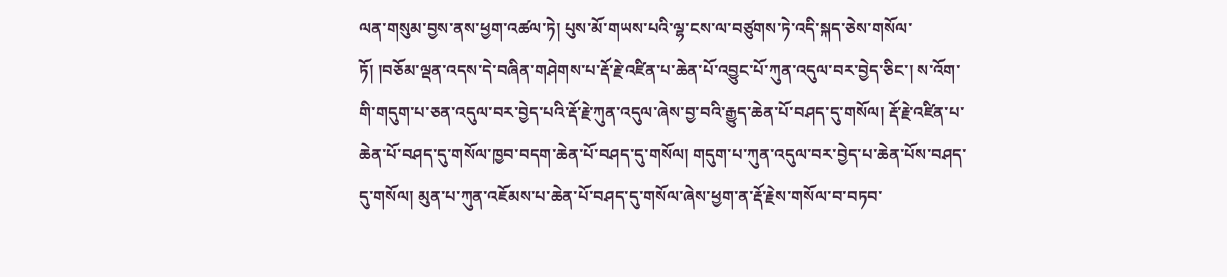ལན་གསུམ་བྱས་ནས་ཕྱག་འཚལ་ཏེ། པུས་མོ་གཡས་པའི་ལྷ་ངས་ལ་བཙུགས་ཏེ་འདི་སྐད་ཅེས་གསོལ་ཏོ། །བཅོམ་ལྡན་འདས་དེ་བཞིན་གཤེགས་པ་རྡོ་རྗེ་འཛིན་པ་ཆེན་པོ་འབྱུང་པོ་ཀུན་འདུལ་བར་བྱེད་ཅིང་། ས་འོག་གི་གདུག་པ་ཅན་འདུལ་བར་བྱེད་པའི་རྡོ་རྗེ་ཀུན་འདུལ་ཞེས་བྱ་བའི་རྒྱུད་ཆེན་པོ་བཤད་དུ་གསོལ། རྡོ་རྗེ་འཛིན་པ་ཆེན་པོ་བཤད་དུ་གསོལ་ཁྱབ་བདག་ཆེན་པོ་བཤད་དུ་གསོལ། གདུག་པ་ཀུན་འདུལ་བར་བྱེད་པ་ཆེན་པོས་བཤད་དུ་གསོལ། མུན་པ་ཀུན་འཇོམས་པ་ཆེན་པོ་བཤད་དུ་གསོལ་ཞེས་ཕྱག་ན་རྡོ་རྗེས་གསོལ་བ་བཏབ་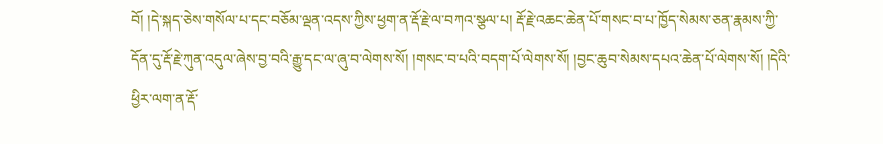བོ། །དེ་སྐད་ཅེས་གསོལ་པ་དང་བཅོམ་ལྡན་འདས་ཀྱིས་ཕྱག་ན་རྡོ་རྗེ་ལ་བཀའ་སྩལ་པ། རྡོ་རྗེ་འཆང་ཆེན་པོ་གསང་བ་པ་ཁྱོད་སེམས་ཅན་རྣམས་ཀྱི་དོན་དུ་རྡོ་རྗེ་ཀུན་འདུལ་ཞེས་བྱ་བའི་རྒྱུ་དང་ལ་ཞུ་བ་ལེགས་སོ། །གསང་བ་པའི་བདག་པོ་ལེགས་སོ། །བྱང་ཆུབ་སེམས་དཔའ་ཆེན་པོ་ལེགས་སོ། །དེའི་ཕྱིར་ལག་ན་རྡོ་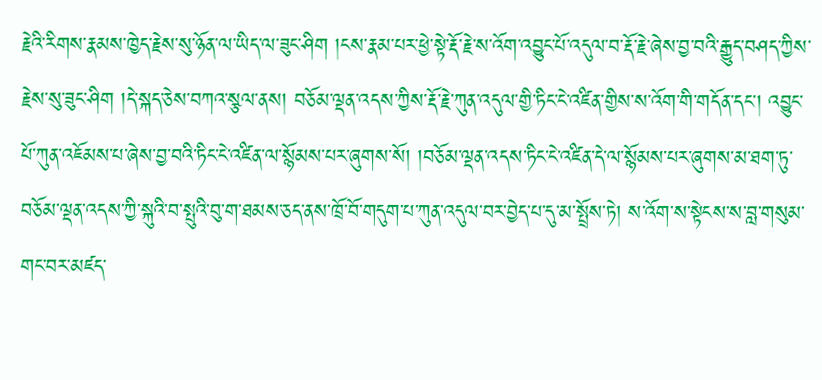རྗེའི་རིགས་རྣམས་ཁྱེད་རྗེས་སུ་ཉོན་ལ་ཡིད་ལ་ཟུང་ཤིག །ངས་རྣམ་པར་ཕྱེ་སྟེ་རྡོ་རྗེ་ས་འོག་འབྱུང་པོ་འདུལ་བ་རྡོ་རྗེ་ཞེས་བྱ་བའི་རྒྱུད་བཤད་ཀྱིས་རྗེས་སུ་ཟུང་ཤིག །དེ་སྐད་ཅེས་བཀའ་སྩལ་ནས། བཅོམ་ལྡན་འདས་ཀྱིས་རྡོ་རྗེ་ཀུན་འདུལ་གྱི་ཏིང་ངེ་འཛིན་གྱིས་ས་འོག་གི་གདོན་དང་། འབྱུང་པོ་ཀུན་འཇོམས་པ་ཞེས་བྱ་བའི་ཏིང་ངེ་འཛིན་ལ་སྙོམས་པར་ཞུགས་སོ། །བཅོམ་ལྡན་འདས་ཏིང་ངེ་འཛིན་དེ་ལ་སྙོམས་པར་ཞུགས་མ་ཐག་ཏུ་བཅོམ་ལྡན་འདས་ཀྱི་སྐུའི་བ་སྤུའི་བུ་ག་ཐམས་ཅད་ནས་ཁྲོ་བོ་གདུག་པ་ཀུན་འདུལ་བར་བྱེད་པ་དུ་མ་སྤྲོས་ཏེ། ས་འོག་ས་སྟེངས་ས་བླ་གསུམ་གང་བར་མཛད་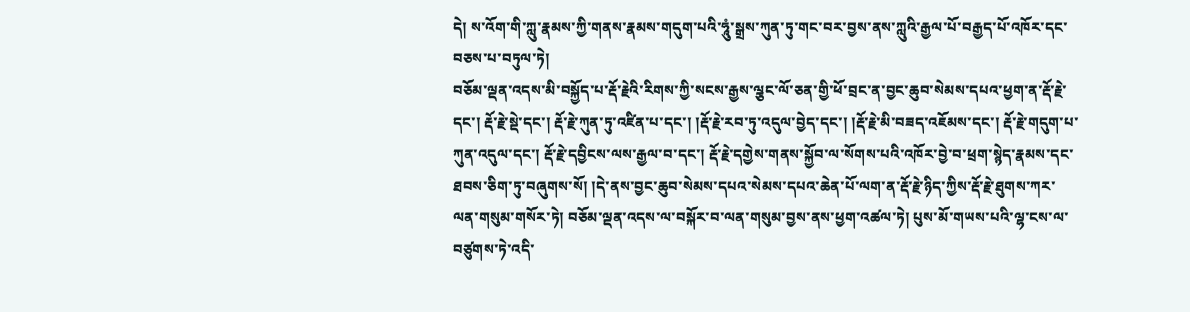དེ། ས་འོག་གི་ཀླུ་རྣམས་ཀྱི་གནས་རྣམས་གདུག་པའི་ཧཱུཾ་སྒྲས་ཀུན་ཏུ་གང་བར་བྱས་ནས་ཀླུའི་རྒྱལ་པོ་བརྒྱད་པོ་འཁོར་དང་བཅས་པ་བཏུལ་ཏེ།
བཅོམ་ལྡན་འདས་མི་བསྐྱོད་པ་རྡོ་རྗེའི་རིགས་ཀྱི་སངས་རྒྱས་ལྕང་ལོ་ཅན་གྱི་ཕོ་བྲང་ན་བྱང་ཆུབ་སེམས་དཔའ་ཕྱག་ན་རྡོ་རྗེ་དང་། རྡོ་རྗེ་སྡེ་དང་། རྡོ་རྗེ་ཀུན་ཏུ་འཛིན་པ་དང་། །རྡོ་རྗེ་རབ་ཏུ་འདུལ་བྱེད་དང་། །རྡོ་རྗེ་མི་བཟད་འཇོམས་དང་། རྡོ་རྗེ་གདུག་པ་ཀུན་འདུལ་དང་། རྡོ་རྗེ་དབྱིངས་ལས་རྒྱལ་བ་དང་། རྡོ་རྗེ་དགྱེས་གནས་སྐྱོབ་ལ་སོགས་པའི་འཁོར་བྱེ་བ་ཕྲག་སྙེད་རྣམས་དང་ཐབས་ཅིག་ཏུ་བཞུགས་སོ། །དེ་ནས་བྱང་ཆུབ་སེམས་དཔའ་སེམས་དཔའ་ཆེན་པོ་ལག་ན་རྡོ་རྗེ་ཉིད་ཀྱིས་རྡོ་རྗེ་ཐུགས་ཀར་ལན་གསུམ་གསོར་ཏེ། བཅོམ་ལྡན་འདས་ལ་བསྐོར་བ་ལན་གསུམ་བྱས་ནས་ཕྱག་འཚལ་ཏེ། པུས་མོ་གཡས་པའི་ལྷ་ངས་ལ་བཙུགས་ཏེ་འདི་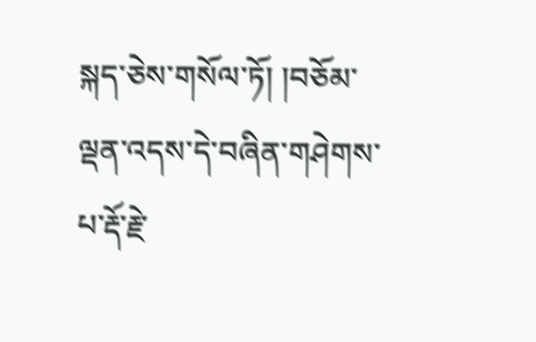སྐད་ཅེས་གསོལ་ཏོ། །བཅོམ་ལྡན་འདས་དེ་བཞིན་གཤེགས་པ་རྡོ་རྗེ་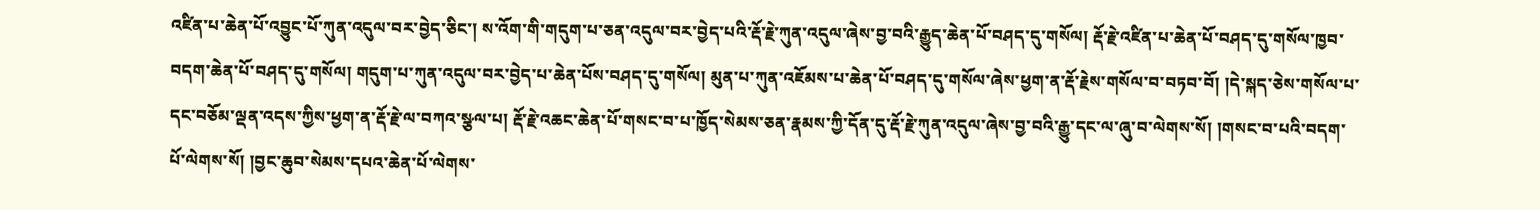འཛིན་པ་ཆེན་པོ་འབྱུང་པོ་ཀུན་འདུལ་བར་བྱེད་ཅིང་། ས་འོག་གི་གདུག་པ་ཅན་འདུལ་བར་བྱེད་པའི་རྡོ་རྗེ་ཀུན་འདུལ་ཞེས་བྱ་བའི་རྒྱུད་ཆེན་པོ་བཤད་དུ་གསོལ། རྡོ་རྗེ་འཛིན་པ་ཆེན་པོ་བཤད་དུ་གསོལ་ཁྱབ་བདག་ཆེན་པོ་བཤད་དུ་གསོལ། གདུག་པ་ཀུན་འདུལ་བར་བྱེད་པ་ཆེན་པོས་བཤད་དུ་གསོལ། མུན་པ་ཀུན་འཇོམས་པ་ཆེན་པོ་བཤད་དུ་གསོལ་ཞེས་ཕྱག་ན་རྡོ་རྗེས་གསོལ་བ་བཏབ་བོ། །དེ་སྐད་ཅེས་གསོལ་པ་དང་བཅོམ་ལྡན་འདས་ཀྱིས་ཕྱག་ན་རྡོ་རྗེ་ལ་བཀའ་སྩལ་པ། རྡོ་རྗེ་འཆང་ཆེན་པོ་གསང་བ་པ་ཁྱོད་སེམས་ཅན་རྣམས་ཀྱི་དོན་དུ་རྡོ་རྗེ་ཀུན་འདུལ་ཞེས་བྱ་བའི་རྒྱུ་དང་ལ་ཞུ་བ་ལེགས་སོ། །གསང་བ་པའི་བདག་པོ་ལེགས་སོ། །བྱང་ཆུབ་སེམས་དཔའ་ཆེན་པོ་ལེགས་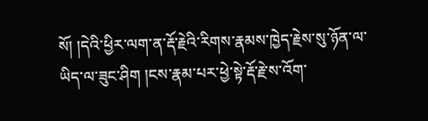སོ། །དེའི་ཕྱིར་ལག་ན་རྡོ་རྗེའི་རིགས་རྣམས་ཁྱེད་རྗེས་སུ་ཉོན་ལ་ཡིད་ལ་ཟུང་ཤིག །ངས་རྣམ་པར་ཕྱེ་སྟེ་རྡོ་རྗེ་ས་འོག་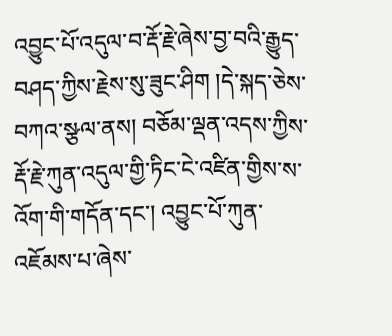འབྱུང་པོ་འདུལ་བ་རྡོ་རྗེ་ཞེས་བྱ་བའི་རྒྱུད་བཤད་ཀྱིས་རྗེས་སུ་ཟུང་ཤིག །དེ་སྐད་ཅེས་བཀའ་སྩལ་ནས། བཅོམ་ལྡན་འདས་ཀྱིས་རྡོ་རྗེ་ཀུན་འདུལ་གྱི་ཏིང་ངེ་འཛིན་གྱིས་ས་འོག་གི་གདོན་དང་། འབྱུང་པོ་ཀུན་འཇོམས་པ་ཞེས་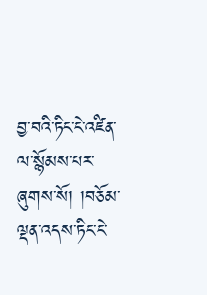བྱ་བའི་ཏིང་ངེ་འཛིན་ལ་སྙོམས་པར་ཞུགས་སོ། །བཅོམ་ལྡན་འདས་ཏིང་ངེ་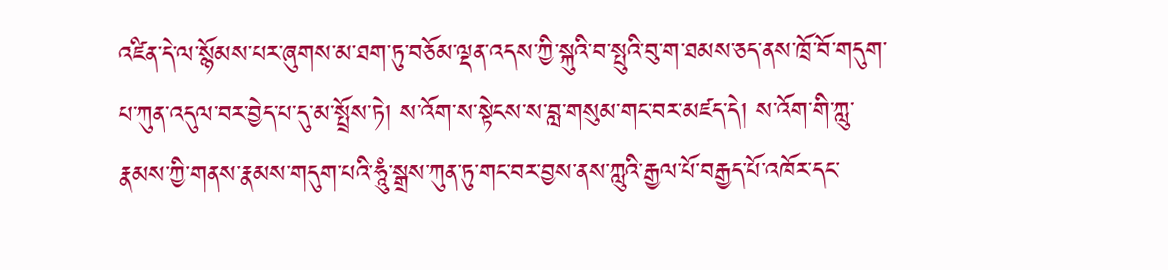འཛིན་དེ་ལ་སྙོམས་པར་ཞུགས་མ་ཐག་ཏུ་བཅོམ་ལྡན་འདས་ཀྱི་སྐུའི་བ་སྤུའི་བུ་ག་ཐམས་ཅད་ནས་ཁྲོ་བོ་གདུག་པ་ཀུན་འདུལ་བར་བྱེད་པ་དུ་མ་སྤྲོས་ཏེ། ས་འོག་ས་སྟེངས་ས་བླ་གསུམ་གང་བར་མཛད་དེ། ས་འོག་གི་ཀླུ་རྣམས་ཀྱི་གནས་རྣམས་གདུག་པའི་ཧཱུཾ་སྒྲས་ཀུན་ཏུ་གང་བར་བྱས་ནས་ཀླུའི་རྒྱལ་པོ་བརྒྱད་པོ་འཁོར་དང་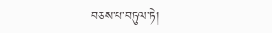བཅས་པ་བཏུལ་ཏེ།